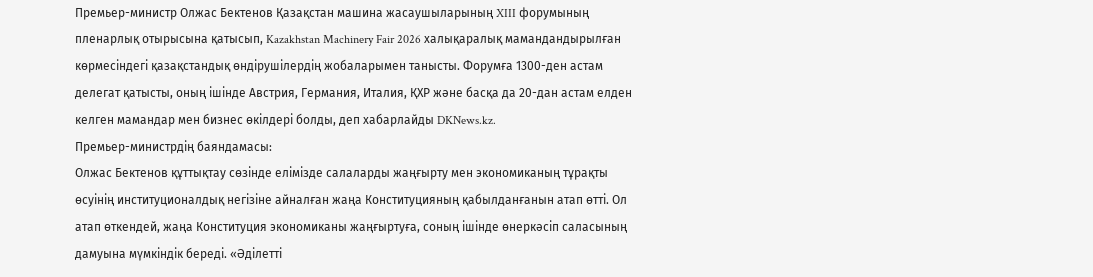Премьер-министр Олжас Бектенов Қазақстан машина жасаушыларының XIII форумының пленарлық отырысына қатысып, Kazakhstan Machinery Fair 2026 халықаралық мамандандырылған көрмесіндегі қазақстандық өндірушілердің жобаларымен танысты. Форумға 1300-ден астам делегат қатысты, оның ішінде Австрия, Германия, Италия, ҚХР және басқа да 20-дан астам елден келген мамандар мен бизнес өкілдері болды, деп хабарлайды DKNews.kz.
Премьер-министрдің баяндамасы:
Олжас Бектенов құттықтау сөзінде елімізде салаларды жаңғырту мен экономиканың тұрақты өсуінің институционалдық негізіне айналған жаңа Конституцияның қабылданғанын атап өтті. Ол атап өткендей, жаңа Конституция экономиканы жаңғыртуға, соның ішінде өнеркәсіп саласының дамуына мүмкіндік береді. «Әділетті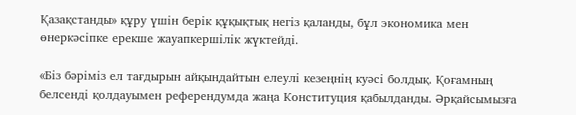Қазақстанды» құру үшін берік құқықтық негіз қаланды, бұл экономика мен өнеркәсіпке ерекше жауапкершілік жүктейді.

«Біз бәріміз ел тағдырын айқындайтын елеулі кезеңнің куәсі болдық. Қоғамның белсенді қолдауымен референдумда жаңа Конституция қабылданды. Әрқайсымызға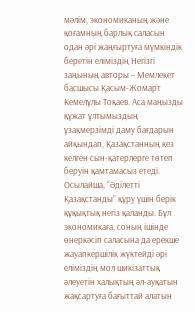мәлім, экономиканың және қоғамның барлық саласын одан әрі жаңғыртуға мүмкіндік беретін еліміздің Негізгі заңының авторы – Мемлекет басшысы Қасым-Жомарт Кемелұлы Тоқаев. Аса маңызды құжат ұлтымыздың ұзақмерзімді даму бағдарын айқындап, Қазақстанның кез келген сын-қатерлерге төтеп беруін қамтамасыз етеді. Осылайша, “Әділетті Қазақстанды” құру үшін берік құқықтық негіз қаланды. Бұл экономикаға, соның ішінде өнеркәсіп саласына да ерекше жауапкершілік жүктейді әрі еліміздің мол шикізаттық әлеуетін халықтың әл-ауқатын жақсартуға бағыттай алатын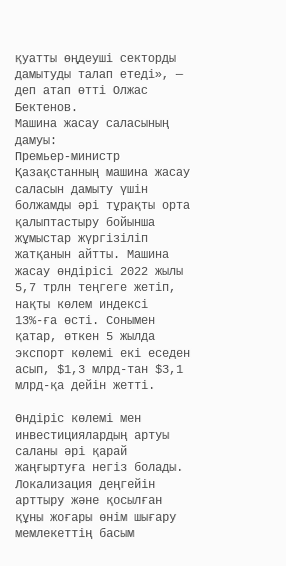қуатты өңдеуші секторды дамытуды талап етеді», — деп атап өтті Олжас Бектенов.
Машина жасау саласының дамуы:
Премьер-министр Қазақстанның машина жасау саласын дамыту үшін болжамды әрі тұрақты орта қалыптастыру бойынша жұмыстар жүргізіліп жатқанын айтты. Машина жасау өндірісі 2022 жылы 5,7 трлн теңгеге жетіп, нақты көлем индексі 13%-ға өсті. Сонымен қатар, өткен 5 жылда экспорт көлемі екі еседен асып, $1,3 млрд-тан $3,1 млрд-қа дейін жетті.

Өндіріс көлемі мен инвестициялардың артуы саланы әрі қарай жаңғыртуға негіз болады. Локализация деңгейін арттыру және қосылған құны жоғары өнім шығару мемлекеттің басым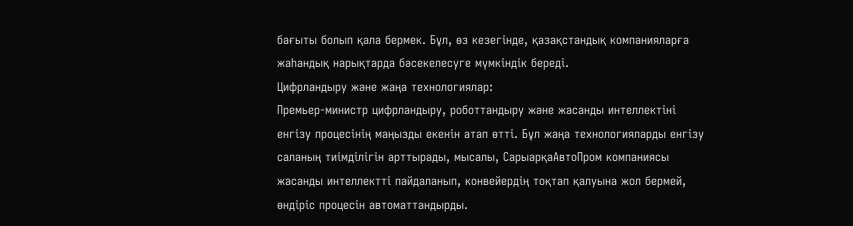бағыты болып қала бермек. Бұл, өз кезегінде, қазақстандық компанияларға жаһандық нарықтарда бәсекелесуге мүмкіндік береді.
Цифрландыру және жаңа технологиялар:
Премьер-министр цифрландыру, роботтандыру және жасанды интеллектіні енгізу процесінің маңызды екенін атап өтті. Бұл жаңа технологияларды енгізу саланың тиімділігін арттырады, мысалы, СарыарқаАвтоПром компаниясы жасанды интеллектті пайдаланып, конвейердің тоқтап қалуына жол бермей, өндіріс процесін автоматтандырды.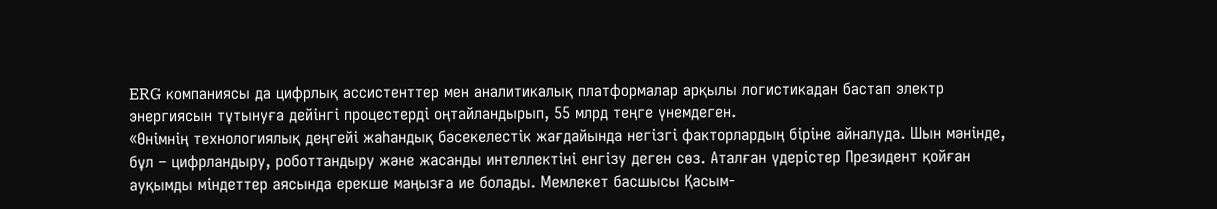ERG компаниясы да цифрлық ассистенттер мен аналитикалық платформалар арқылы логистикадан бастап электр энергиясын тұтынуға дейінгі процестерді оңтайландырып, 55 млрд теңге үнемдеген.
«Өнімнің технологиялық деңгейі жаһандық бәсекелестік жағдайында негізгі факторлардың біріне айналуда. Шын мәнінде, бұл – цифрландыру, роботтандыру және жасанды интеллектіні енгізу деген сөз. Аталған үдерістер Президент қойған ауқымды міндеттер аясында ерекше маңызға ие болады. Мемлекет басшысы Қасым-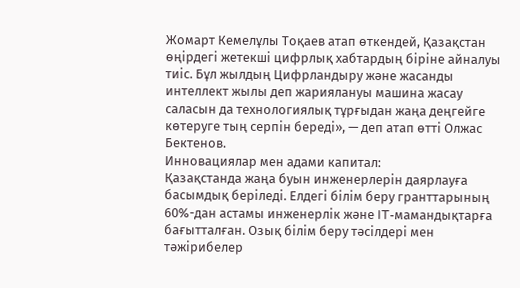Жомарт Кемелұлы Тоқаев атап өткендей, Қазақстан өңірдегі жетекші цифрлық хабтардың біріне айналуы тиіс. Бұл жылдың Цифрландыру және жасанды интеллект жылы деп жариялануы машина жасау саласын да технологиялық тұрғыдан жаңа деңгейге көтеруге тың серпін береді», — деп атап өтті Олжас Бектенов.
Инновациялар мен адами капитал:
Қазақстанда жаңа буын инженерлерін даярлауға басымдық беріледі. Елдегі білім беру гранттарының 60%-дан астамы инженерлік және IT-мамандықтарға бағытталған. Озық білім беру тәсілдері мен тәжірибелер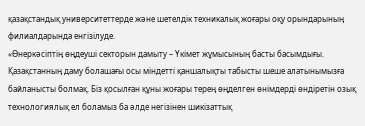қазақстандық университеттерде және шетелдік техникалық жоғары оқу орындарының филиалдарында енгізілуде.
«Өнеркәсіптің өңдеуші секторын дамыту – Үкімет жұмысының басты басымдығы. Қазақстанның даму болашағы осы міндетті қаншалықты табысты шеше алатынымызға байланысты болмақ. Біз қосылған құны жоғары терең өңделген өнімдерді өндіретін озық технологиялық ел боламыз ба әлде негізінен шикізаттық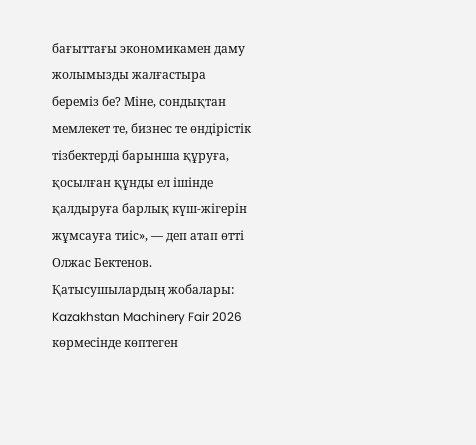бағыттағы экономикамен даму жолымызды жалғастыра береміз бе? Міне, сондықтан мемлекет те, бизнес те өндірістік тізбектерді барынша құруға, қосылған құнды ел ішінде қалдыруға барлық күш-жігерін жұмсауға тиіс», — деп атап өтті Олжас Бектенов.
Қатысушылардың жобалары:
Kazakhstan Machinery Fair 2026 көрмесінде көптеген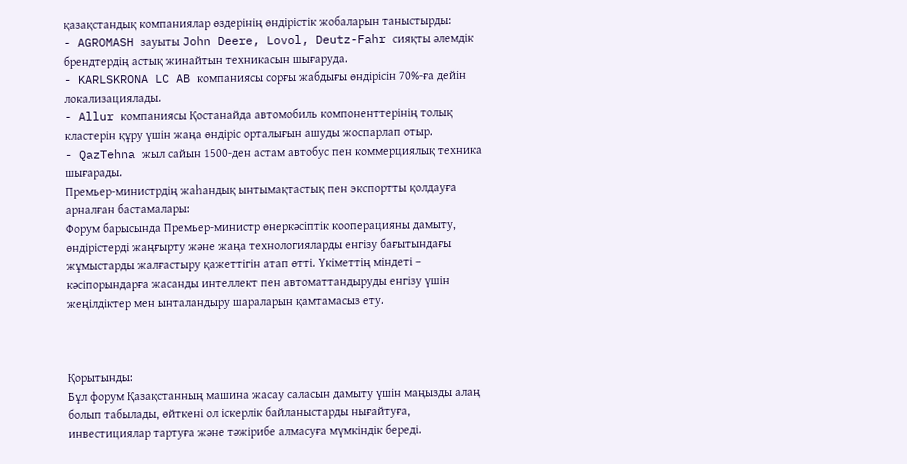қазақстандық компаниялар өздерінің өндірістік жобаларын таныстырды:
- AGROMASH зауыты John Deere, Lovol, Deutz-Fahr сияқты әлемдік брендтердің астық жинайтын техникасын шығаруда.
- KARLSKRONA LC AB компаниясы сорғы жабдығы өндірісін 70%-ға дейін локализациялады.
- Allur компаниясы Қостанайда автомобиль компоненттерінің толық кластерін құру үшін жаңа өндіріс орталығын ашуды жоспарлап отыр.
- QazTehna жыл сайын 1500-ден астам автобус пен коммерциялық техника шығарады.
Премьер-министрдің жаһандық ынтымақтастық пен экспортты қолдауға арналған бастамалары:
Форум барысында Премьер-министр өнеркәсіптік кооперацияны дамыту, өндірістерді жаңғырту және жаңа технологияларды енгізу бағытындағы жұмыстарды жалғастыру қажеттігін атап өтті. Үкіметтің міндеті – кәсіпорындарға жасанды интеллект пен автоматтандыруды енгізу үшін жеңілдіктер мен ынталандыру шараларын қамтамасыз ету.



Қорытынды:
Бұл форум Қазақстанның машина жасау саласын дамыту үшін маңызды алаң болып табылады, өйткені ол іскерлік байланыстарды нығайтуға, инвестициялар тартуға және тәжірибе алмасуға мүмкіндік береді.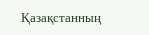Қазақстанның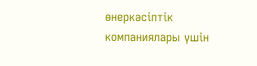өнеркәсіптік компаниялары үшін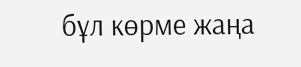бұл көрме жаңа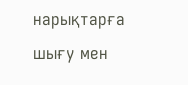нарықтарға шығу мен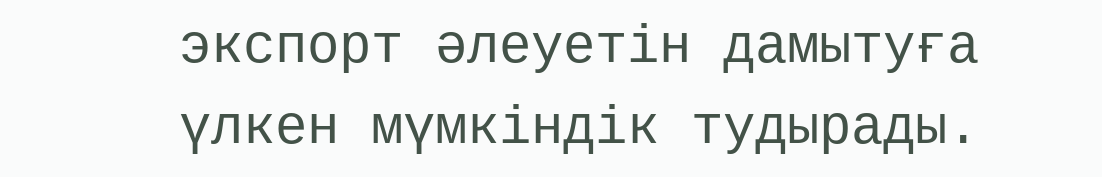экспорт әлеуетін дамытуға үлкен мүмкіндік тудырады.